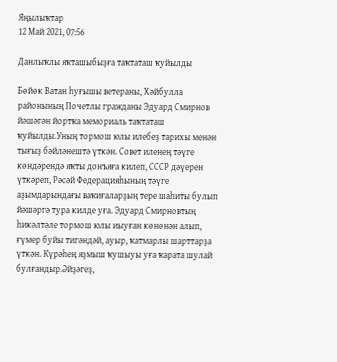Яңылыҡтар
12 Май 2021, 07:56

Данлыҡлы яҡташыбыҙға таҡтаташ ҡуйылды

Бөйөк Ватан һуғышы ветераны, Хәйбулла районының Почетлы гражданы Эдуард Смирнов йәшәгән йортҡа мемориаль таҡтаташ ҡуйылды.Уның тормош юлы илебеҙ тарихы менән тығыҙ бәйләнештә үткән. Совет иленең тәүге көндәрендә яҡты донъяға килеп, СССР дәүерен үткәреп, Рәсәй Федерацияһының тәүге аҙымдарындағы ваҡиғаларҙың тере шаһиты булып йәшәргә тура килде уға. Эдуард Смирновтың һикәлтәле тормош юлы иыуған көнөнән алып, ғүмер буйы тигәндәй, ауыр, ҡатмарлы шарттарҙа үткән. Күрәһең яҙмыш ҡушыуы уға ҡарата шулай булғандыр.Әйҙәгеҙ,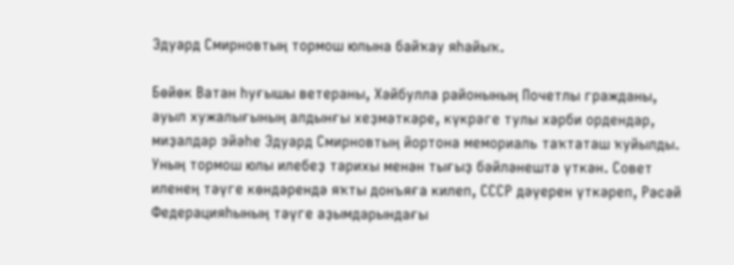Эдуард Смирновтың тормош юлына байҡау яһайыҡ.

Бөйөк Ватан һуғышы ветераны, Хәйбулла районының Почетлы гражданы, ауыл хужалығының алдынғы хеҙмәткәре, күкрәге тулы хәрби ордендар, миҙалдар эйәһе Эдуард Смирновтың йортона мемориаль таҡтаташ ҡуйылды.
Уның тормош юлы илебеҙ тарихы менән тығыҙ бәйләнештә үткән. Совет иленең тәүге көндәрендә яҡты донъяға килеп, СССР дәүерен үткәреп, Рәсәй Федерацияһының тәүге аҙымдарындағы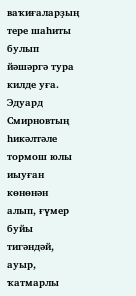ваҡиғаларҙың тере шаһиты булып йәшәргә тура килде уға. Эдуард Смирновтың һикәлтәле тормош юлы иыуған көнөнән алып, ғүмер буйы тигәндәй, ауыр, ҡатмарлы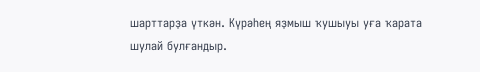шарттарҙа үткән. Күрәһең яҙмыш ҡушыуы уға ҡарата шулай булғандыр.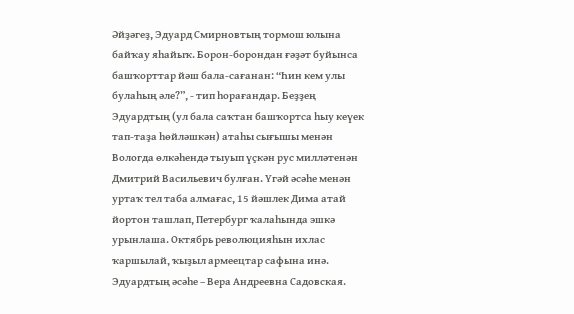Әйҙәгеҙ, Эдуард Смирновтың тормош юлына байҡау яһайыҡ. Борон-борондан ғәҙәт буйынса башҡорттар йәш бала-сағанан: “Һин кем улы булаһың әле?”, - тип һорағандар. Беҙҙең Эдуардтың (ул бала саҡтан башҡортса һыу кеүек тап-таҙа һөйләшкән) атаһы сығышы менән Вологда өлкәһендә тыуып үҫкән рус милләтенән Дмитрий Васильевич булған. Үгәй әсәһе менән уртаҡ тел таба алмағас, 15 йәшлек Дима атай йортон ташлап, Петербург ҡалаһында эшкә урынлаша. Октябрь революцияһын ихлас ҡаршылай, ҡыҙыл армеецтар сафына инә. Эдуардтың әсәһе – Вера Андреевна Садовская.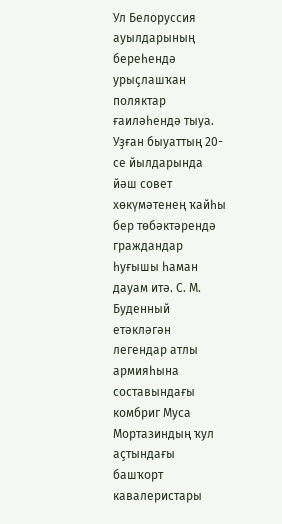Ул Белоруссия ауылдарының береһендә урыҫлашҡан поляктар ғаиләһендә тыуа.
Уҙған быуаттың 20-се йылдарында йәш совет хөкүмәтенең ҡайһы бер төбәктәрендә граждандар һуғышы һаман дауам итә. С. М. Буденный етәкләгән легендар атлы армияһына составындағы комбриг Муса Мортазиндың ҡул аҫтындағы башҡорт кавалеристары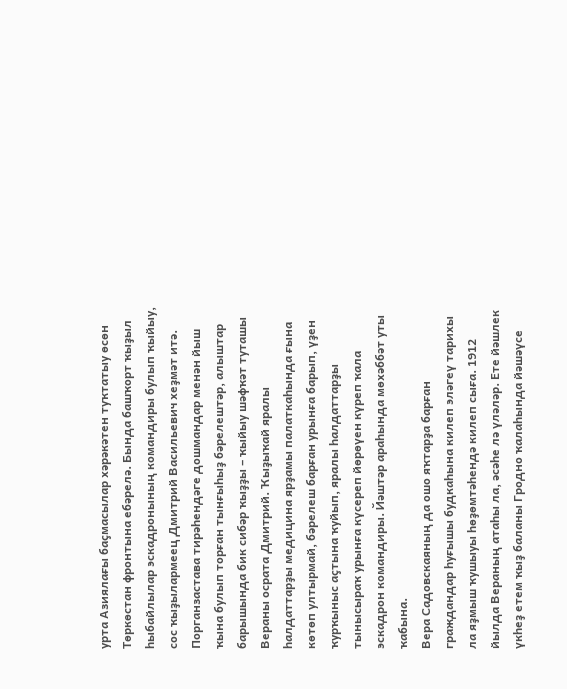урта Азиялағы баҫмасылар хәрәкәтен туҡтатыу өсөн Төркөстан фронтына ебәрелә. Бында башҡорт ҡыҙыл һыбайлылар эскадронының командиры булып ҡыйыу, сос ҡыҙылармеец Дмитрий Васильевич хеҙмәт итә. Порганзастава тирәһендәге дошмандар менән йыш ҡына булып торған тынғыһыҙ бәрелештәр, алыштар барышында бик сибәр ҡыҙҙы – ҡыйыу шәфҡәт туташы Вераны осрата Дмитрий. Ҡыҙыҡай яралы һалдаттарҙы медицина ярҙамы палаткаһында ғына көтөп ултырмай, бәрелеш барған урынға барып, үҙен ҡурҡыныс аҫтына ҡуйып, яралы һалдаттарҙы тынысыраҡ урынға күсереп йөрөүен күреп ҡала эскадрон командиры. Йәштәр араһында мөхәббәт уты ҡабына.
Вера Садовскаяның да ошо яҡтарҙа барған граждандар һуғышы будкаһына килеп эләгеү тарихы ла яҙмыш ҡушыуы һөҙөмтәһендә килеп сыға. 1912 йылда Вераның атаһы ла, әсәһе лә үләләр. Ете йәшлек үкһеҙ етем ҡыҙ баланы Гродно ҡалаһында йәшәүсе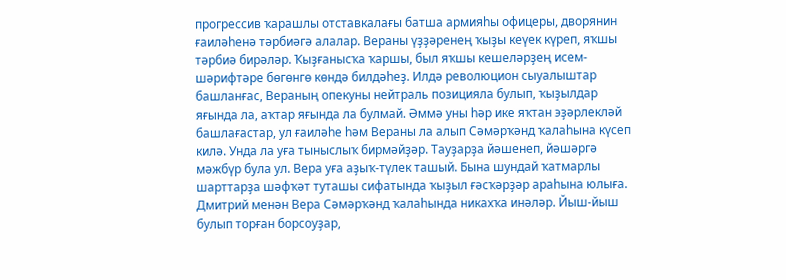прогрессив ҡарашлы отставкалағы батша армияһы офицеры, дворянин ғаиләһенә тәрбиәгә алалар. Вераны үҙҙәренең ҡыҙы кеүек күреп, яҡшы тәрбиә бирәләр. Ҡыҙғанысҡа ҡаршы, был яҡшы кешеләрҙең исем-шәрифтәре бөгөнгө көндә билдәһеҙ. Илдә революцион сыуалыштар башланғас, Вераның опекуны нейтраль позицияла булып, ҡыҙылдар яғында ла, аҡтар яғында ла булмай. Әммә уны һәр ике яҡтан эҙәрлекләй башлағастар, ул ғаиләһе һәм Вераны ла алып Сәмәрҡәнд ҡалаһына күсеп килә. Унда ла уға тыныслыҡ бирмәйҙәр. Тауҙарҙа йәшенеп, йәшәргә мәжбүр була ул. Вера уға аҙыҡ-түлек ташый. Бына шундай ҡатмарлы шарттарҙа шәфҡәт туташы сифатында ҡыҙыл ғәсҡәрҙәр араһына юлыға. Дмитрий менән Вера Сәмәрҡәнд ҡалаһында никахҡа инәләр. Йыш-йыш булып торған борсоуҙар,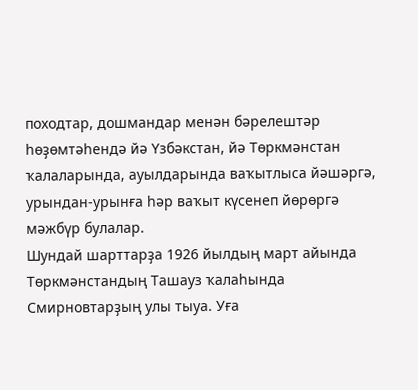походтар, дошмандар менән бәрелештәр һөҙөмтәһендә йә Үзбәкстан, йә Төркмәнстан ҡалаларында, ауылдарында ваҡытлыса йәшәргә, урындан-урынға һәр ваҡыт күсенеп йөрөргә мәжбүр булалар.
Шундай шарттарҙа 1926 йылдың март айында Төркмәнстандың Ташауз ҡалаһында Смирновтарҙың улы тыуа. Уға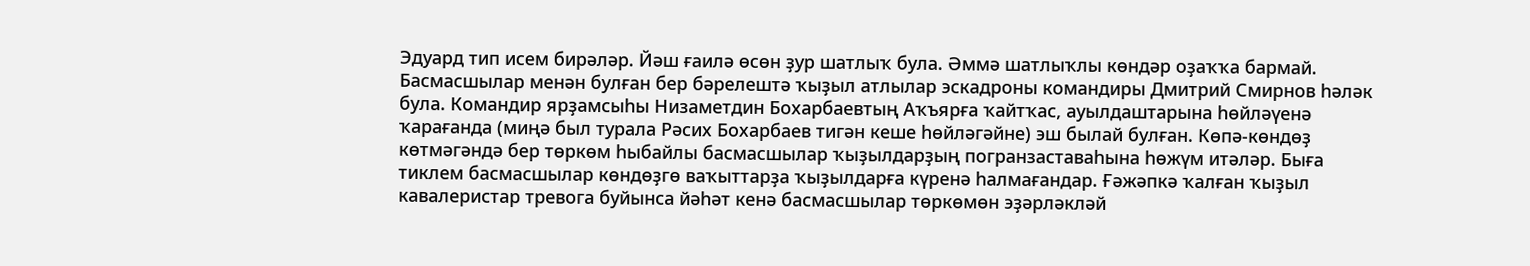Эдуард тип исем бирәләр. Йәш ғаилә өсөн ҙур шатлыҡ була. Әммә шатлыҡлы көндәр оҙаҡҡа бармай. Басмасшылар менән булған бер бәрелештә ҡыҙыл атлылар эскадроны командиры Дмитрий Смирнов һәләк була. Командир ярҙамсыһы Низаметдин Бохарбаевтың Аҡъярға ҡайтҡас, ауылдаштарына һөйләүенә ҡарағанда (миңә был турала Рәсих Бохарбаев тигән кеше һөйләгәйне) эш былай булған. Көпә-көндөҙ көтмәгәндә бер төркөм һыбайлы басмасшылар ҡыҙылдарҙың погранзаставаһына һөжүм итәләр. Быға тиклем басмасшылар көндөҙгө ваҡыттарҙа ҡыҙылдарға күренә һалмағандар. Ғәжәпкә ҡалған ҡыҙыл кавалеристар тревога буйынса йәһәт кенә басмасшылар төркөмөн эҙәрләкләй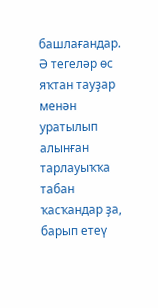башлағандар. Ә тегеләр өс яҡтан тауҙар менән уратылып алынған тарлауыҡҡа табан ҡасҡандар ҙа, барып етеү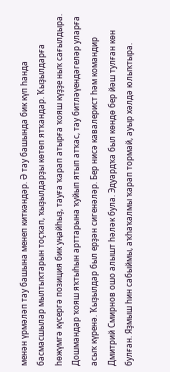менән үрмәләп тау башына менеп киткәндәр. Ә тау башында бик күп һанда басмасшылар мылтыҡтарын тоҫҡап, ҡыҙылдарҙы көтөп ятҡандар. Ҡыҙылдарға һөжүмгә күсергә позиция бик уңайһыҙ, тауға ҡарап атырға ҡояш күҙҙе ныҡ сағылдыра. Дошмандар ҡояш яҡтыһын арттарына ҡуйып ятып атҡас, тау битләүендәгеләр уларға асыҡ күренә. Ҡыҙылдар был ерҙән сигенәләр. Бер нисә кавалерист һәм командир Дмитрий Смирнов ошо алышт һәләк була. Эдуардҡа был көндө бер йәш тулған көн булған. Яҙмыш һин сабыймы, аҡһаҡалмы ҡарап тормай, ауыр хәлдә юлыҡтыра.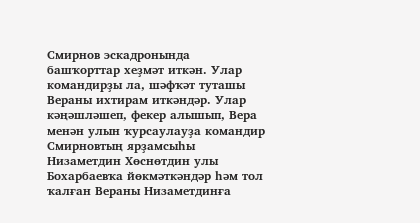Смирнов эскадронында башҡорттар хеҙмәт иткән. Улар командирҙы ла, шәфҡәт туташы Вераны ихтирам иткәндәр. Улар кәңәшләшеп, фекер алышып, Вера менән улын ҡурсаулауҙа командир Смирновтың ярҙамсыһы Низаметдин Хөснөтдин улы Бохарбаевҡа йөкмәткәндәр һәм тол ҡалған Вераны Низаметдинға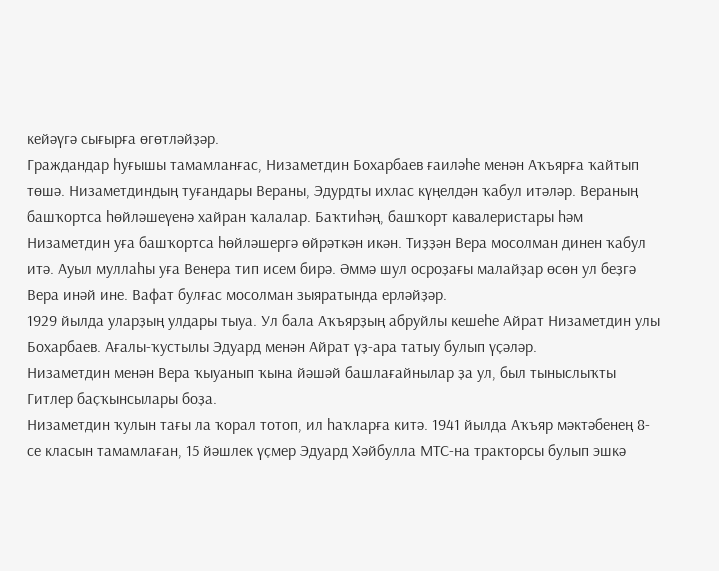кейәүгә сығырға өгөтләйҙәр.
Граждандар һуғышы тамамланғас, Низаметдин Бохарбаев ғаиләһе менән Аҡъярға ҡайтып төшә. Низаметдиндың туғандары Вераны, Эдурдты ихлас күңелдән ҡабул итәләр. Вераның башҡортса һөйләшеүенә хайран ҡалалар. Баҡтиһәң, башҡорт кавалеристары һәм Низаметдин уға башҡортса һөйләшергә өйрәткән икән. Тиҙҙән Вера мосолман динен ҡабул итә. Ауыл муллаһы уға Венера тип исем бирә. Әммә шул осроҙағы малайҙар өсөн ул беҙгә Вера инәй ине. Вафат булғас мосолман зыяратында ерләйҙәр.
1929 йылда уларҙың улдары тыуа. Ул бала Аҡъярҙың абруйлы кешеһе Айрат Низаметдин улы Бохарбаев. Ағалы-ҡустылы Эдуард менән Айрат үҙ-ара татыу булып үҫәләр.
Низаметдин менән Вера ҡыуанып ҡына йәшәй башлағайнылар ҙа ул, был тыныслыҡты Гитлер баҫҡынсылары боҙа.
Низаметдин ҡулын тағы ла ҡорал тотоп, ил һаҡларға китә. 1941 йылда Аҡъяр мәктәбенең 8-се класын тамамлаған, 15 йәшлек үҫмер Эдуард Хәйбулла МТС-на тракторсы булып эшкә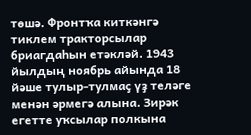төшә. Фронтҡа киткәнгә тиклем тракторсылар бриагдаһын етәкләй. 1943 йылдың ноябрь айында 18 йәше тулыр-тулмаҫ үҙ теләге менән әрмегә алына. Зирәк егетте уҡсылар полкына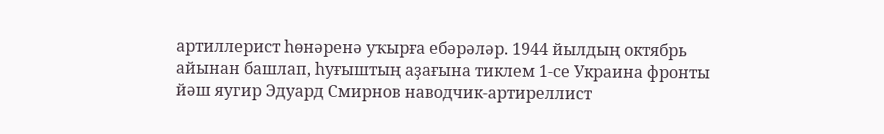артиллерист һөнәренә уҡырға ебәрәләр. 1944 йылдың октябрь айынан башлап, һуғыштың аҙағына тиклем 1-се Украина фронты йәш яугир Эдуард Смирнов наводчик-артиреллист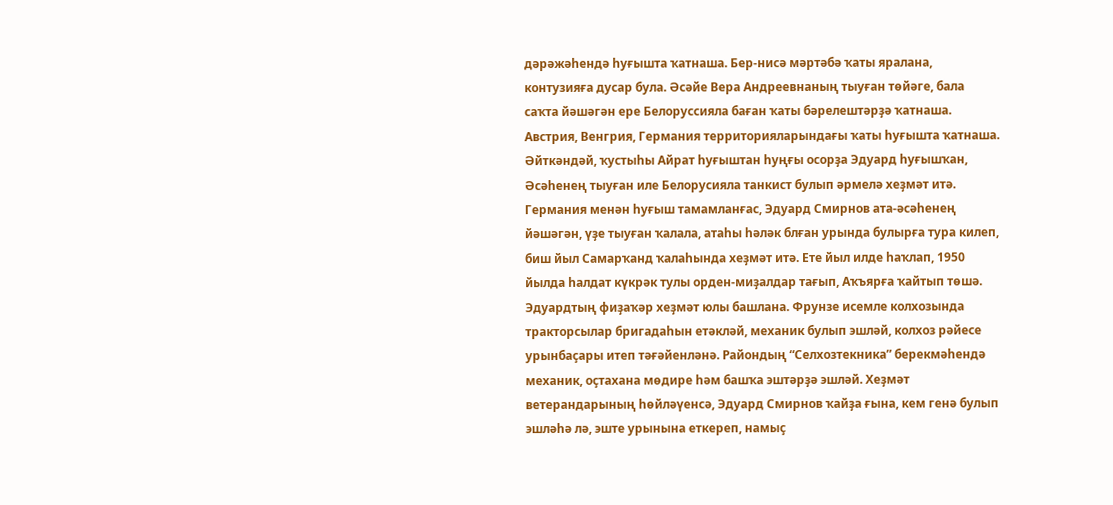дәрәжәһендә һуғышта ҡатнаша. Бер-нисә мәртәбә ҡаты яралана, контузияға дусар була. Әсәйе Вера Андреевнаның тыуған төйәге, бала саҡта йәшәгән ере Белоруссияла баған ҡаты бәрелештәрҙә ҡатнаша. Австрия, Венгрия, Германия территорияларындағы ҡаты һуғышта ҡатнаша. Әйткәндәй, ҡустыһы Айрат һуғыштан һуңғы осорҙа Эдуард һуғышҡан, Әсәһенең тыуған иле Белорусияла танкист булып әрмелә хеҙмәт итә.
Германия менән һуғыш тамамланғас, Эдуард Смирнов ата-әсәһенең йәшәгән, үҙе тыуған ҡалала, атаһы һәләк блған урында булырға тура килеп, биш йыл Самарҡанд ҡалаһында хеҙмәт итә. Ете йыл илде һаҡлап, 1950 йылда һалдат күкрәк тулы орден-миҙалдар тағып, Аҡъярға ҡайтып төшә.
Эдуардтың фиҙаҡәр хеҙмәт юлы башлана. Фрунзе исемле колхозында тракторсылар бригадаһын етәкләй, механик булып эшләй, колхоз рәйесе урынбаҫары итеп тәғәйенләнә. Райондың “Селхозтекника” берекмәһендә механик, оҫтахана мөдире һәм башҡа эштәрҙә эшләй. Хеҙмәт ветерандарының һөйләүенсә, Эдуард Смирнов ҡайҙа ғына, кем генә булып эшләһә лә, эште урынына еткереп, намыҫ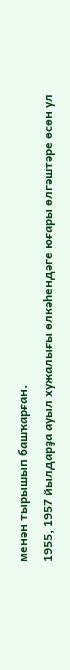менән тырышып башҡарған.
1955, 1957 йылдарҙа ауыл хужалығы өлкәһендәге юғары өлгәштәре өсөн ул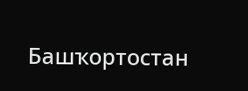Башҡортостан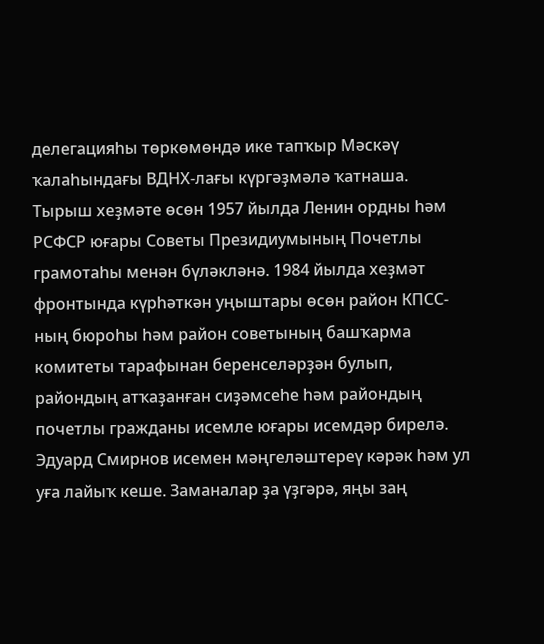делегацияһы төркөмөндә ике тапҡыр Мәскәү ҡалаһындағы ВДНХ-лағы күргәҙмәлә ҡатнаша. Тырыш хеҙмәте өсөн 1957 йылда Ленин ордны һәм РСФСР юғары Советы Президиумының Почетлы грамотаһы менән бүләкләнә. 1984 йылда хеҙмәт фронтында күрһәткән уңыштары өсөн район КПСС-ның бюроһы һәм район советының башҡарма комитеты тарафынан беренселәрҙән булып, райондың атҡаҙанған сиҙәмсеһе һәм райондың почетлы гражданы исемле юғары исемдәр бирелә.
Эдуард Смирнов исемен мәңгеләштереү кәрәк һәм ул уға лайыҡ кеше. Заманалар ҙа үҙгәрә, яңы заң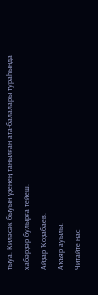тыуа. Киләсәк быуын үҙенең танылған ата-балалары тураһында хабәрҙәр булырға тейеш.
Айҙар Ҡоҙабаев.
Аҡъяр ауылы.
Читайте нас